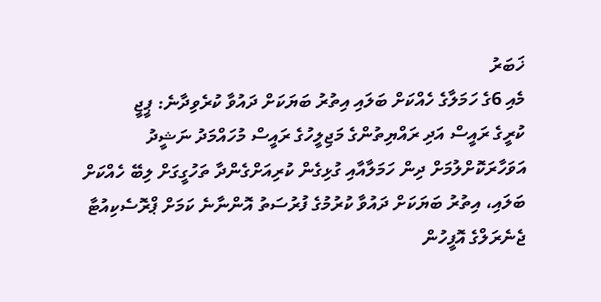ޚަބަރު
މެއި 6ގެ ހަމަލާގެ ހެއްކަށް ބަލައި އިތުރު ބަޔަކަށް ދައުވާ ކުރެވިދާނެ: ޕީޖީ
ކުރީގެ ރައީސް އަދި ރައްޔިތުންގެ މަޖިލީހުގެ ރައީސް މުހައްމަދު ނަޝީދު އަވަހާރަކޮށްލުމަށް ދިން ހަމަލާއާއި ގުޅިގެން ކުރިއަށްގެންދާ ތަހުގީގަށް ލިބޭ ހެއްކަށް ބަލައި، އިތުރު ބަޔަކަށް ދައުވާ ކުރުމުގެ ފުރުސަތު އޮންނާނެ ކަމަށް ޕްރޮސެކިއުޓާ ޖެނެރަލްގެ އޮފީހުން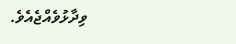ވިދާޅުވެއްޖެއެވެ.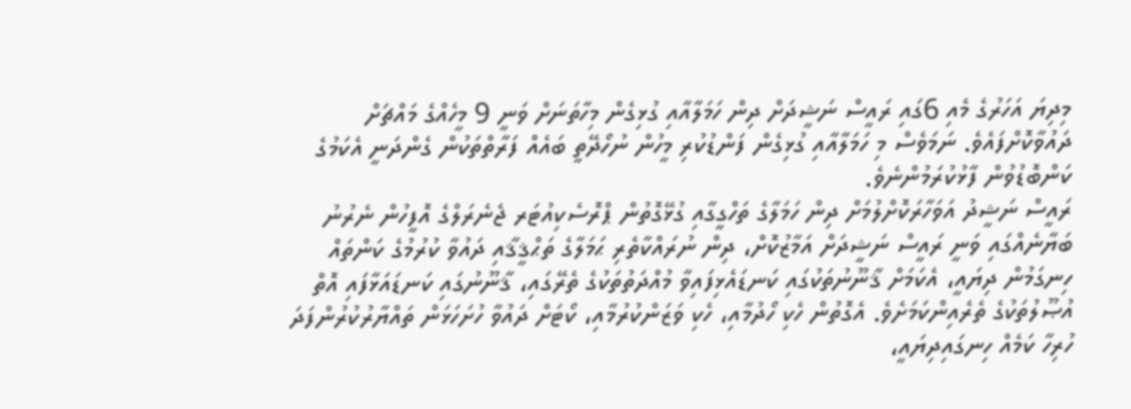މިދިޔަ އަހަރުގެ މެއި 6ގައި ރައީސް ނަޝީދަށް ދިން ހަމަލާއާއި ގުޅިގެން މިހާތަނަށް ވަނީ 9 މީހެއްގެ މައްޗަށް ދައުވާކޮށްފައެވެ. ނަމަވެސް މި ހަމަލާއާއި ގުޅިގެން ފަންޑުކުރި މީހުން ނުހޯދޭތީ ބައެއް ފަރާތްތަކުން ގެންދަނީ އެކަމުގެ ކަންބޮޑުވުން ފާޅުކުރަމުންނެވެ.
ރައީސް ނަޝީދު އަވަހާރަކޮށްލުމަށް ދިން ހަމަލާގެ ތަހްގީގާއި ގުޅޭގޮތުން ޕްރޮސެކިއުޓަރ ޖެނެރަލްގެ އޮފީހުން ނެރުނު ބަޔާނެއްގައި ވަނީ ރައީސް ނަޝީދަށް އަމާޒުކޮށް، ދިން ނުރައްކާތެރި ޙަމަލާގެ ތަޙްޤީޤާއި ދައުވާ ކުރުމުގެ ކަންތައް ހިނގަމުން ދިޔައީ، އެކަމަށް ޤާނޫނުތަކުގައި ކަނޑައެޅިފައިވާ މުއްދަތުތަކުގެ ތެރޭގައި، ޤާނޫނުގައި ކަނޑައަޅާފައި އޮތް އުޞޫލުތަކުގެ ތެރެއިންކަމަށެވެ. އެގޮތުން ހެކި ހޯދުމާއި، ހެކި ވަޒަންކުރުމާއި، ކޯޓަށް ދައުވާ ހުށަހަޅަން ތައްޔާރުކުރުންފަދަ ހުރިހާ ކަމެއް ހިނގައިދިޔައީ،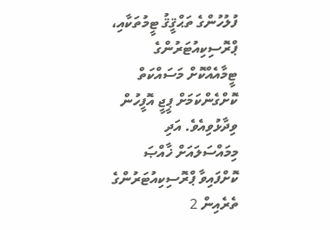ފުލުހުންގެ ތަޙްޤީޤު ޓީމުތަކާއި، ޕްރޮސިކިއުޓަރުންގެ ޓީމާއެއްކޮށް މަސައްކަތް ކޮށްގެންކަމަށް ޕީޖީ އޮފީހުން ވިދާޅުވިއެވެ. އަދި މިމައްސަލައަށް ޚާއްޞަ ކޮށްފައިވާ ޕްރޮސިކިއުޓަރުންގެ ތެރެއިން 2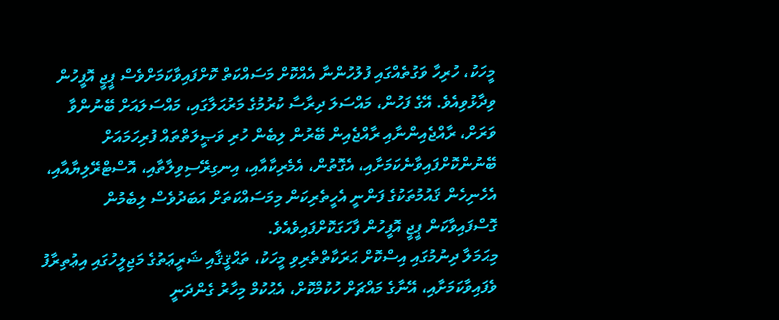މީހަކު، ހުރިހާ ވަގުތެއްގައި ފުލުހުންނާ އެއްކޮށް މަސައްކަތް ކޮށްފައިވާކަމަށްވެސް ޕީޖީ އޮފީހުން ވިދާޅުވިއެވެ. އޭގެ ފަހުން، މައްސަލަ ދިރާސާ ކުރުމުގެ މަރުޙަލާގައި، މައްސަލައަށް ބޭނުންވާ ވަރަށް، ރާއްޖެއިންނާއި ރާއްޖެއިން ބޭރުން ލިބެން ހުރި ވަޞީލަތްތައް ފުރިހަމައަށް ބޭނުންކޮށްފައިވާނެކަމަށާއި، އެގޮތުން، އެމެރިކާއާއި، އިނގިރޭސިވިލާތާއި، އޮސްޓްރޭލިޔާއާއި، އެހެނިހެން ޤައުމުތަކުގެ ފަންނީ އެހީތެރިކަން މިމަސައްކަތަށް އަބަދުވެސް ލިބެމުން ގޮސްފައިވާކަން ޕީޖީ އޮފީހުން ފާހަގަކޮށްފައިވެއެވެ.
މިޙަމަލާ ދިނުމުގައި އިސްކޮށް ޙަރަކާތްތެރިވި މީހަކު، ތަޙްޤީޤާއި ޝަރީޢަތުގެ މަޖިލީހުގައި އިޢުތިރާފު ވެފައިވާކަމަށާއި، އޭނާގެ މައްޗަށް ހުކުމްކޮށް، އެޙުކުމް މިހާރު ގެންދަނީ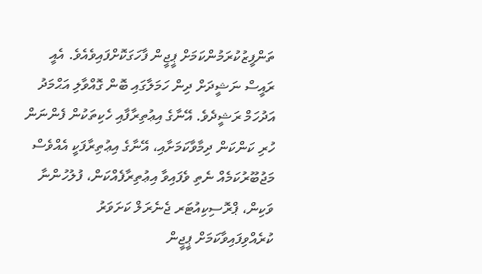ތަންފީޒުކުރަމުންކަމަށް ޕީޖީން ފާހަގަކޮށްފައިވެއެވެ. އެއީ ރައީސް ނަޝީދަށް ދިން ހަމަލާގައި ބޮން ގޮއްވާލި އަޙްމަދު އަދުހަމް ރަޝީދެވެ. އޭނާގެ އިޢުތިރާފާއި ހެކިތަކުން ފެންނަން ހުރި ކަންކަން ދިމާވާކަމަށާއި، އޭނާގެ އިޢުތިރާފަކީ އެއްވެސް މަޖުބޫރުކަމެއް ނެތި ވެފައިވާ އިޢުތިރާފެއްކަން، ފުލުހުންނާ ވަކިން، ޕްރޮސިކިއުޓަރ ޖެނެރަލް ކަށަވަރު ކުރެއްވިފައިވާކަމަށް ޕީޖީން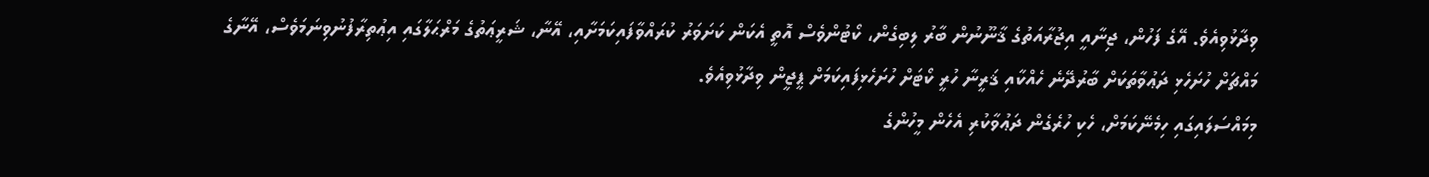ވިދާޅުވިއެވެ. އޭގެ ފަހުން، ޖިނާއީ އިޖުރާއަތުގެ ޤާނޫނުން ބާރު ލިބިގެން، ކޯޓުންވެސް އޮތީ އެކަން ކަށަވަރު ކުރައްވާފައިކަމަށާއި، އޭނާ، ޝަރީޢަތުގެ މަރްޙަލާގައި އިޢުތިރާފުނުވިނަމަވެސް، އޭނާގެ މައްޗަށް ހުށަހެޅި ދަޢުވާތަކަށް ބާރުދޭނެ ހެއްކާއި ޤަރީނާ ހުރީ ކޯޓަށް ހުށަހެޅިފައިކަމަށް ޕީޖީން ވިދާޅުވިއެވެ.
މިމައްސަލައިގައި ހިމެނޭކަމަށް، ހެކި ހުރެގެން ދަޢުވާކުރި އެހެން މީހުންގެ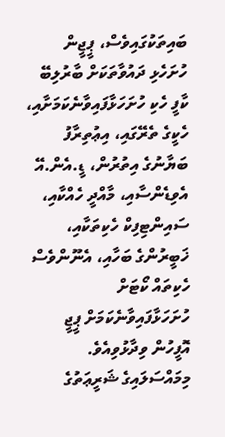ބައިތަކުގައިވެސް، ޕީޖީން ހުށަހެޅި ދައުވާތަކަށް ބާރުލިބޭ ކާފީ ހެކި ހުށަހަޅާފައިވާނެކަމަށާއި، ހެކީގެ ތެރޭގައި، އިޢުތިރާފު ބަޔާނުގެ އިތުރުން، ޑީ.އެން.އޭ އެވިޑެންސާއި، މާއްދީ ހެއްކާއި، ސައިންޓިފިކް ހެކިތަކާއި، ޚަބީރުންގެ ބަހާއި، އެނޫންވެސް ހެކިތައް ކޯޓަށް ހުށަހަޅާފައިވާނެކަމަށް ޕީޖީ އޮފީހުން ވިދާޅުވިއެވެ. މިމައްސަލައިގެ ޝަރީޢަތުގެ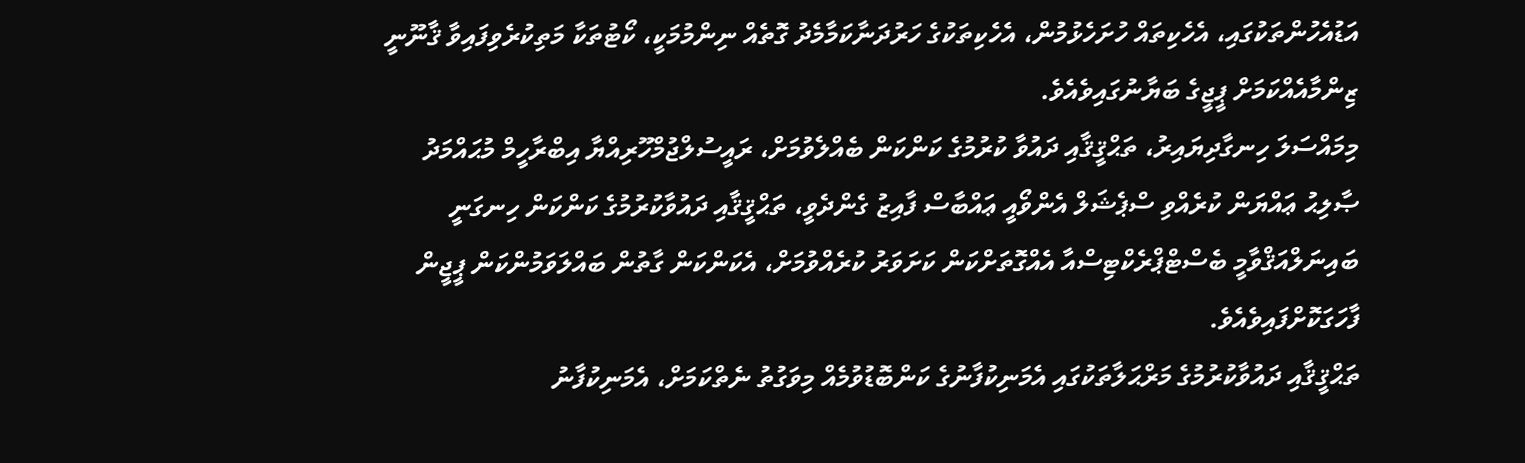އަޑުއެހުންތަކުގައި، އެހެކިތައް ހުށަހެޅުމުން، އެހެކިތަކުގެ ހަރުދަނާކަމާމެދު ގޮތެއް ނިންމުމަކީ، ކޯޓުތަކާ މަތިކުރެވިފައިވާ ޤާނޫނީ ޒިންމާއެއްކަމަށް ޕީޖީގެ ބަޔާނުގައިވެއެވެ.
މިމައްސަލަ ހިނގާދިޔައިރު، ތަޙްޤީޤާއި ދައުވާ ކުރުމުގެ ކަންކަން ބެއްލެވުމަށް، ރައީސުލްޖުމްހޫރިއްޔާ އިބްރާހީމް މުޙައްމަދު ޞާލިޙު ޢައްޔަން ކުރެއްވި ސްޕެޝަލް އެންވޯއީ ޢައްބާސް ފާއިޒު ގެންދެވީ، ތަޙްޤީޤާއި ދައުވާކުރުމުގެ ކަންކަން ހިނގަނީ ބައިނަލްއަޤްވާމީ ބެސްޓްޕްރެކްޓިސްއާ އެއްގޮތަށްކަން ކަށަވަރު ކުރެއްވުމަށް، އެކަންކަން ގާތުން ބައްލަވަމުންކަން ޕީޖީން ފާހަގަކޮށްފައިވެއެވެ.
ތަޙްޤީޤާއި ދައުވާކުރުމުގެ މަރްޙަލާތަކުގައި އެމަނިކުފާނުގެ ކަންބޮޑުވުމެއް މިވަގުތު ނެތްކަމަށް، އެމަނިކުފާނު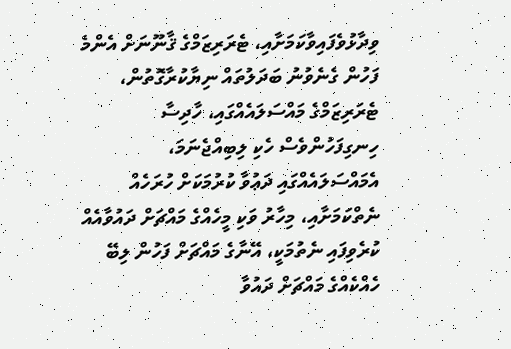ވިދާޅުވެފައިވާކަމަށާއި، ޓެރަރިޒަމްގެ ޤާނޫނަށް އެންމެ ފަހުން ގެނެވުނު ބަދަލުތައް ނިޔާކުރާގޮތުން، ޓެރަރިޒަމްގެ މައްސަލައެއްގައި، ހާދިސާ ހިނގިފަހުންވެސް ހެކި ލިބިއްޖެނަމަ، އެމައްސަލައެއްގައި ދަޢުވާ ކުރުމަކަށް ހުރަހެއް ނެތްކަމަށާއި، މިހާރު ވަކި މީހެއްގެ މައްޗަށް ދައުވާއެއް ކުރެވިފައި ނެތުމަކީ، އޭނާގެ މައްޗަށް ފަހުން ލިބޭ ހެއްކެއްގެ މައްޗަށް ދައުވާ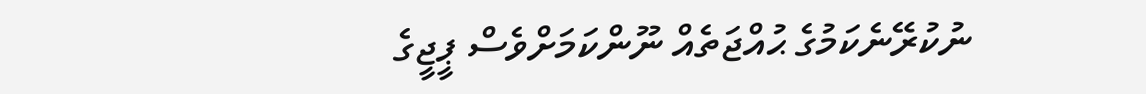ނުކުރޭނެކަމުގެ ޙުއްޖަތެއް ނޫންކަމަށްވެސް ޕީޖީގެ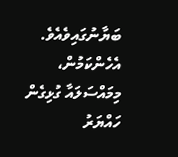ބަޔާނުގައިވެއެވެ.
އެހެންކަމުން، މިމައްސަލައާ ގުޅިގެން ހައްޔަރު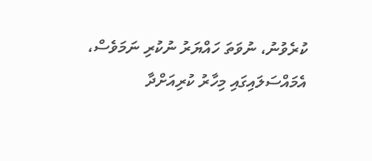ކުރެވުނު، ނުވަތަ ހައްޔަރު ނުކުރި ނަމަވެސް، އެމައްސަލައިގައި މިހާރު ކުރިއަށްދާ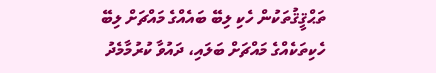ތަޙްޤީޤުތަކުން ހެކި ލިބޭ ބައެއްގެ މައްޗަށް ލިބޭ ހެކިތަކެއްގެ މައްޗަށް ބަލައި، ދައުވާ ކުރުމާމެދު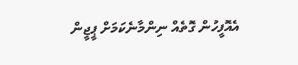އެއޮފީހުން ގޮތެއް ނިންމާނެކަމަށް ޕީޖީން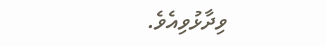ވިދާޅުވިއެވެ.